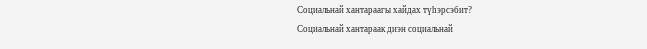Социальнай хантараагы хайдах түһэрсэбит?
Социальнай хантараак диэн социальнай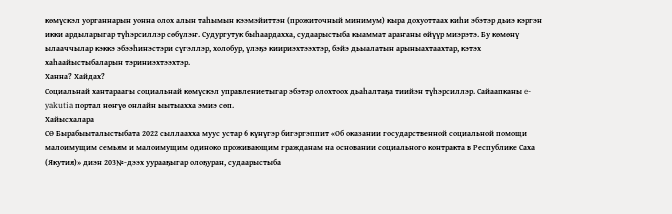көмүскэл уорганнарын уонна олох алын таһымын кээмэйиттэн (прожиточный минимум) кыра дохуоттаах киһи эбэтэр дьиэ кэргэн икки ардыларыгар түһэрсиллэр сөбүлэҥ. Судургутук быһаардахха, судаарыстыба кыаммат араҥаны өйүүр миэрэтэ. Бу көмөнү ылааччылар кэккэ эбээһинэстэри сүгэллэр, холобур, үлэҕэ киириэхтээхтэр, бэйэ дьыалатын арыныахтаахтар, кэтэх хаһаайыстыбаларын тэриниэхтээхтэр.
Ханна? Хайдах?
Социальнай хантараагы социальнай көмүскэл управлениетыгар эбэтэр олохтоох дьаһалтаҕа тиийэн түһэрсиллэр. Сайаапканы e-yakutia портал нөҥүө онлайн ыытыахха эмиэ сөп.
Хайысхалара
СӨ Бырабыыталыстыбата 2022 сыллаахха муус устар 6 күнүгэр бигэргэппит «Об оказании государственной социальной помощи малоимущим семьям и малоимущим одиноко проживающим гражданам на основании социального контракта в Республике Саха (Якутия)» диэн 203№-дээх уурааҕыгар олоҕуран, судаарыстыба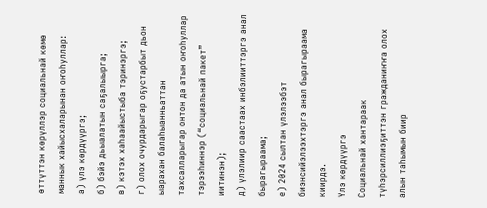өттүттэн көрүллэр социальнай көмө маннык хайысхаларынан оҥоһуллар:
а) үлэ көрдүүргэ;
б) бэйэ дьыалатын саҕалыырга;
в) кэтэх хаһаайыстыба тэринэргэ;
г) олох очурдарыгар оҕустарбыт дьон ыарахан балаһыанньаттан тахсалларыгар онтон да атын оҥоһуллар тэрээһиннэр (“социальнай пакет” иитинэн);
д) үлэлиир саастаах инбэлииттэргэ анал бырагыраама;
е) 2024 сылтан үлэлээбэт биэнсийэлээхтэргэ анал бырагыраама киирдэ.
Үлэ көрдүүргэ
Социальнай хантараак түһэрсиллиэҕиттэн гражданиҥҥа олох алын таһымын биир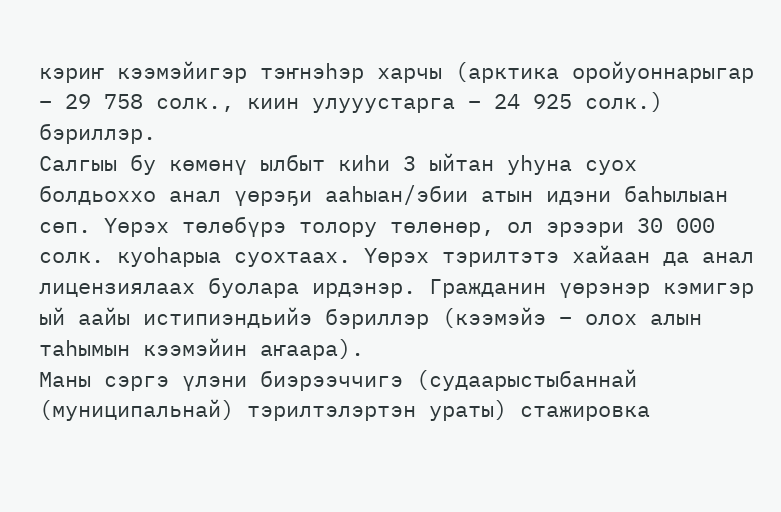кэриҥ кээмэйигэр тэҥнэһэр харчы (арктика оройуоннарыгар – 29 758 солк., киин улууустарга – 24 925 солк.) бэриллэр.
Салгыы бу көмөнү ылбыт киһи 3 ыйтан уһуна суох болдьоххо анал үөрэҕи ааһыан/эбии атын идэни баһылыан сөп. Үөрэх төлөбүрэ толору төлөнөр, ол эрээри 30 000 солк. куоһарыа суохтаах. Үөрэх тэрилтэтэ хайаан да анал лицензиялаах буолара ирдэнэр. Гражданин үөрэнэр кэмигэр ый аайы истипиэндьийэ бэриллэр (кээмэйэ – олох алын таһымын кээмэйин аҥаара).
Маны сэргэ үлэни биэрээччигэ (судаарыстыбаннай (муниципальнай) тэрилтэлэртэн ураты) стажировка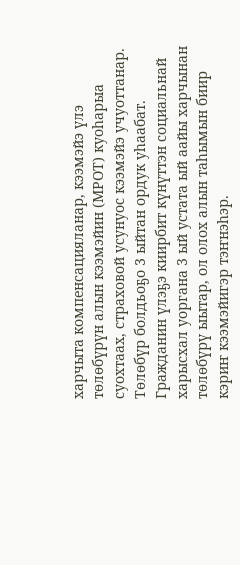харчыта компенсацияланар, кээмэйэ үлэ төлөбүрүн алын кээмэйин (МРОТ) куоһарыа суохтаах, страховой усунуос кээмэйэ учуоттанар. Төлөбүр болдьоҕо 3 ыйтан ордук уһаабат.
Гражданин үлэҕэ киирбит күнүттэн социальнай харысхал уоргана 3 ый устата ый аайы харчынан төлөбүрү ыытар, ол олох алын таһымын биир кэриҥ кээмэйигэр тэҥнэһэр.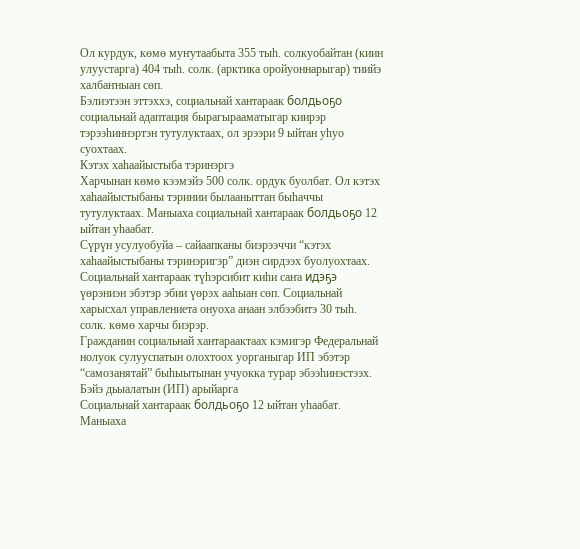Ол курдук, көмө муҥутаабыта 355 тыһ. солкуобайтан (киин улуустарга) 404 тыһ. солк. (арктика оройуоннарыгар) тиийэ халбаҥныан сөп.
Бэлиэтээн эттэххэ, социальнай хантараак болдьоҕо социальнай адаптация бырагырааматыгар киирэр тэрээһиннэртэн тутулуктаах, ол эрээри 9 ыйтан уһуо суохтаах.
Кэтэх хаһаайыстыба тэринэргэ
Харчынан көмө кээмэйэ 500 солк. ордук буолбат. Ол кэтэх хаһаайыстыбаны тэринии былааныттан быһаччы тутулуктаах. Маныаха социальнай хантараак болдьоҕо 12 ыйтан уһаабат.
Сүрүн усулуобуйа – сайаапканы биэрээччи “кэтэх хаһаайыстыбаны тэринэригэр” диэн сирдээх буолуохтаах.
Социальнай хантараак түһэрсибит киһи саҥа идэҕэ үөрэниэн эбэтэр эбии үөрэх ааһыан сөп. Социальнай харысхал управлениета онуоха анаан элбээбитэ 30 тыһ. солк. көмө харчы биэрэр.
Гражданин социальнай хантараактаах кэмигэр Федеральнай нолуок сулууспатын олохтоох уорганыгар ИП эбэтэр “самозанятай” быһыытынан учуокка турар эбээһинэстээх.
Бэйэ дьыалатын (ИП) арыйарга
Социальнай хантараак болдьоҕо 12 ыйтан уһаабат.
Маныаха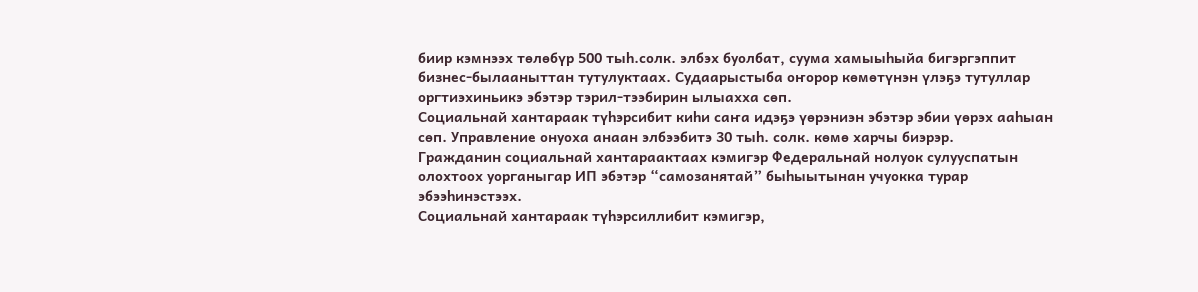биир кэмнээх төлөбүр 500 тыһ.солк. элбэх буолбат, суума хамыыһыйа бигэргэппит бизнес-былааныттан тутулуктаах. Судаарыстыба оҥорор көмөтүнэн үлэҕэ тутуллар оргтиэхиньикэ эбэтэр тэрил-тээбирин ылыахха сөп.
Социальнай хантараак түһэрсибит киһи саҥа идэҕэ үөрэниэн эбэтэр эбии үөрэх ааһыан сөп. Управление онуоха анаан элбээбитэ 30 тыһ. солк. көмө харчы биэрэр.
Гражданин социальнай хантараактаах кэмигэр Федеральнай нолуок сулууспатын олохтоох уорганыгар ИП эбэтэр “самозанятай” быһыытынан учуокка турар эбээһинэстээх.
Социальнай хантараак түһэрсиллибит кэмигэр,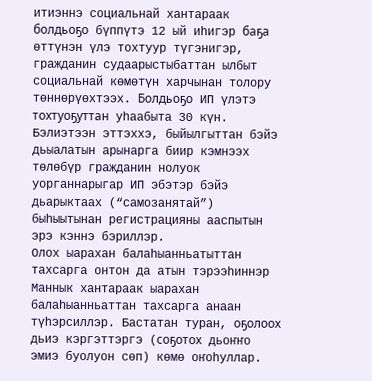итиэннэ социальнай хантараак болдьоҕо бүппүтэ 12 ый иһигэр баҕа өттүнэн үлэ тохтуур түгэнигэр, гражданин судаарыстыбаттан ылбыт социальнай көмөтүн харчынан толору төннөрүөхтээх. Болдьоҕо ИП үлэтэ тохтуоҕуттан уһаабыта 30 күн.
Бэлиэтээн эттэххэ, быйылгыттан бэйэ дьыалатын арынарга биир кэмнээх төлөбүр гражданин нолуок уорганнарыгар ИП эбэтэр бэйэ дьарыктаах (“самозанятай”) быһыытынан регистрацияны ааспытын эрэ кэннэ бэриллэр.
Олох ыарахан балаһыанньатыттан тахсарга онтон да атын тэрээһиннэр
Маннык хантараак ыарахан балаһыанньаттан тахсарга анаан түһэрсиллэр. Бастатан туран, оҕолоох дьиэ кэргэттэргэ (соҕотох дьоҥҥо эмиэ буолуон сөп) көмө оҥоһуллар.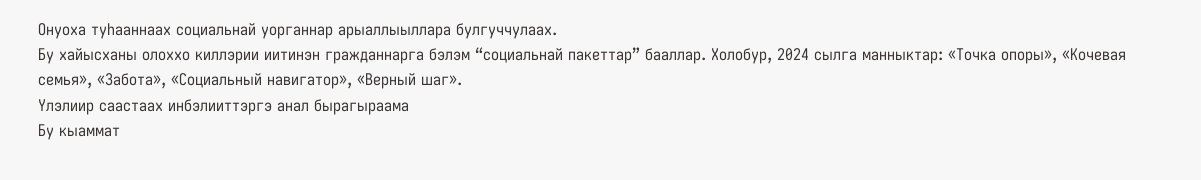Онуоха туһааннаах социальнай уорганнар арыаллыыллара булгуччулаах.
Бу хайысханы олоххо киллэрии иитинэн гражданнарга бэлэм “социальнай пакеттар” бааллар. Холобур, 2024 сылга манныктар: «Точка опоры», «Кочевая семья», «Забота», «Социальный навигатор», «Верный шаг».
Үлэлиир саастаах инбэлииттэргэ анал бырагыраама
Бу кыаммат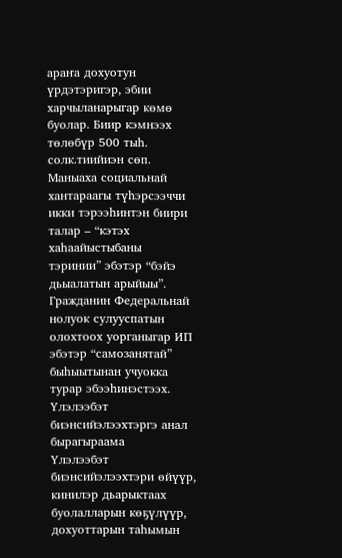араҥа дохуотун үрдэтэригэр, эбии харчыланарыгар көмө буолар. Биир кэмнээх төлөбүр 500 тыһ. солк.тиийиэн сөп. Маныаха социальнай хантараагы түһэрсээччи икки тэрээһинтэн биири талар – “кэтэх хаһаайыстыбаны тэринии” эбэтэр “бэйэ дьыалатын арыйыы”.
Гражданин Федеральнай нолуок сулууспатын олохтоох уорганыгар ИП эбэтэр “самозанятай” быһыытынан учуокка турар эбээһинэстээх.
Үлэлээбэт биэнсийэлээхтэргэ анал бырагыраама
Үлэлээбэт биэнсийэлээхтэри өйүүр, кинилэр дьарыктаах буолалларын көҕүлүүр, дохуоттарын таһымын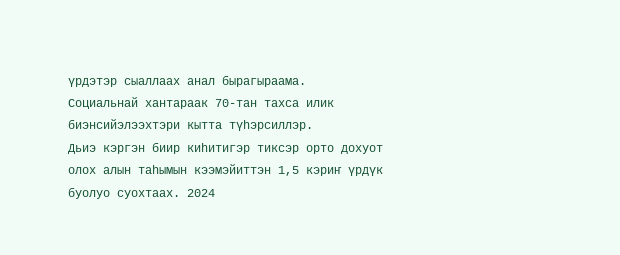үрдэтэр сыаллаах анал бырагыраама.
Социальнай хантараак 70-тан тахса илик биэнсийэлээхтэри кытта түһэрсиллэр.
Дьиэ кэргэн биир киһитигэр тиксэр орто дохуот олох алын таһымын кээмэйиттэн 1,5 кэриҥ үрдүк буолуо суохтаах. 2024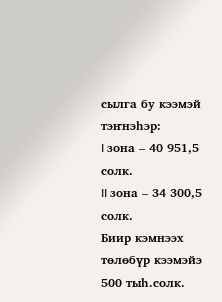сылга бу кээмэй тэҥнэһэр:
I зона – 40 951,5 солк.
II зона – 34 300,5 солк.
Биир кэмнээх төлөбүр кээмэйэ 500 тыһ.солк.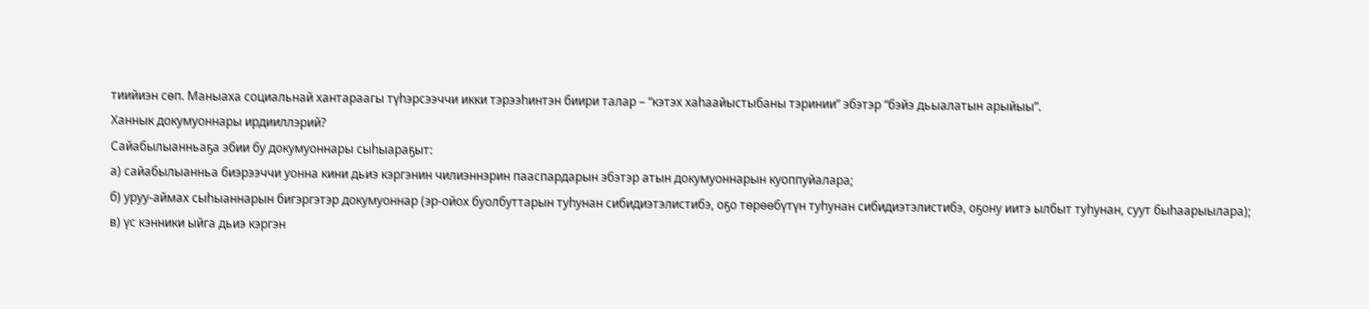тиийиэн сөп. Маныаха социальнай хантараагы түһэрсээччи икки тэрээһинтэн биири талар – “кэтэх хаһаайыстыбаны тэринии” эбэтэр “бэйэ дьыалатын арыйыы”.
Ханнык докумуоннары ирдииллэрий?
Сайабылыанньаҕа эбии бу докумуоннары сыһыараҕыт:
а) сайабылыанньа биэрээччи уонна кини дьиэ кэргэнин чилиэннэрин пааспардарын эбэтэр атын докумуоннарын куоппуйалара;
б) уруу-аймах сыһыаннарын бигэргэтэр докумуоннар (эр-ойох буолбуттарын туһунан сибидиэтэлистибэ, оҕо төрөөбүтүн туһунан сибидиэтэлистибэ, оҕону иитэ ылбыт туһунан, суут быһаарыылара);
в) үс кэнники ыйга дьиэ кэргэн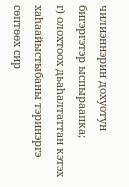чилиэннэрин дохуотун бигэргэтэр ыспыраапка;
г) олохтоох дьаһалтаттан кэтэх хаһаайыстыбаны тэринэргэ сөптөөх сир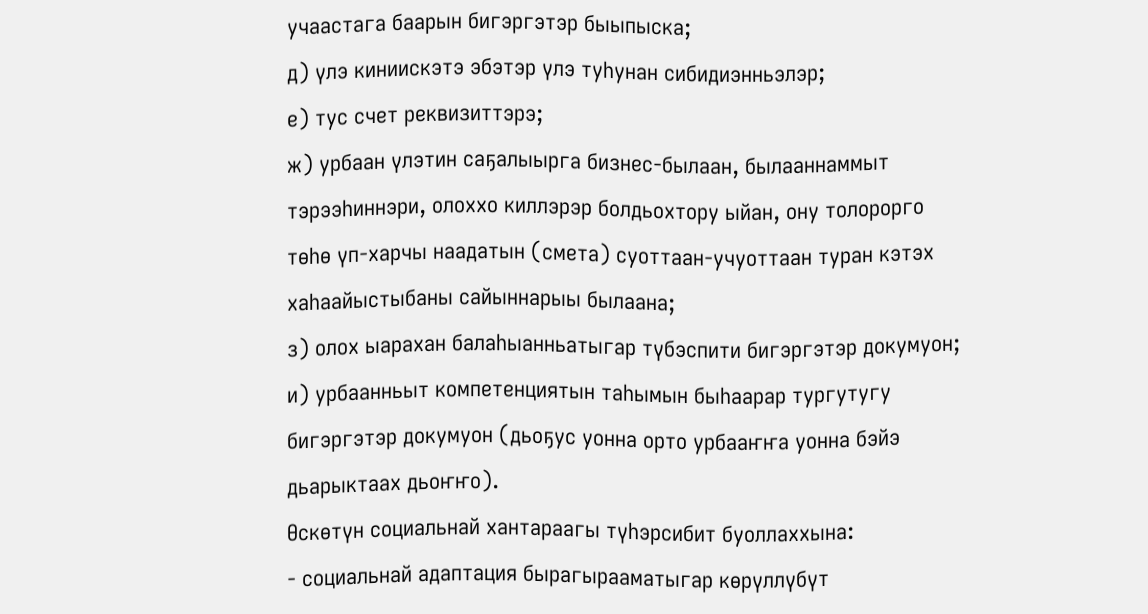учаастага баарын бигэргэтэр быыпыска;
д) үлэ киниискэтэ эбэтэр үлэ туһунан сибидиэнньэлэр;
е) тус счет реквизиттэрэ;
ж) урбаан үлэтин саҕалыырга бизнес-былаан, былааннаммыт тэрээһиннэри, олоххо киллэрэр болдьохтору ыйан, ону толорорго төһө үп-харчы наадатын (смета) суоттаан-учуоттаан туран кэтэх хаһаайыстыбаны сайыннарыы былаана;
з) олох ыарахан балаһыанньатыгар түбэспити бигэргэтэр докумуон;
и) урбаанньыт компетенциятын таһымын быһаарар тургутугу бигэргэтэр докумуон (дьоҕус уонна орто урбааҥҥа уонна бэйэ дьарыктаах дьоҥҥо).
Өскөтүн социальнай хантараагы түһэрсибит буоллаххына:
- социальнай адаптация бырагырааматыгар көрүллүбүт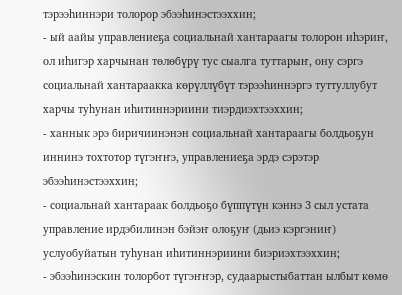тэрээһиннэри толорор эбээһинэстээххин;
- ый аайы управлениеҕа социальнай хантараагы толорон иһэриҥ, ол иһигэр харчынан төлөбүрү тус сыалга туттарыҥ, ону сэргэ социальнай хантараакка көрүллүбүт тэрээһиннэргэ туттуллубут харчы туһунан иһитиннэриини тиэрдиэхтээххин;
- ханнык эрэ биричиинэнэн социальнай хантараагы болдьоҕун иннинэ тохтотор түгэҥҥэ, управлениеҕа эрдэ сэрэтэр эбээһинэстээххин;
- социальнай хантараак болдьоҕо бүппүтүн кэннэ 3 сыл устата управление ирдэбилинэн бэйэҥ олоҕуҥ (дьиэ кэргэниҥ) услуобуйатын туһунан иһитиннэриини биэриэхтээххин;
- эбээһинэскин толорбот түгэҥҥэр, судаарыстыбаттан ылбыт көмө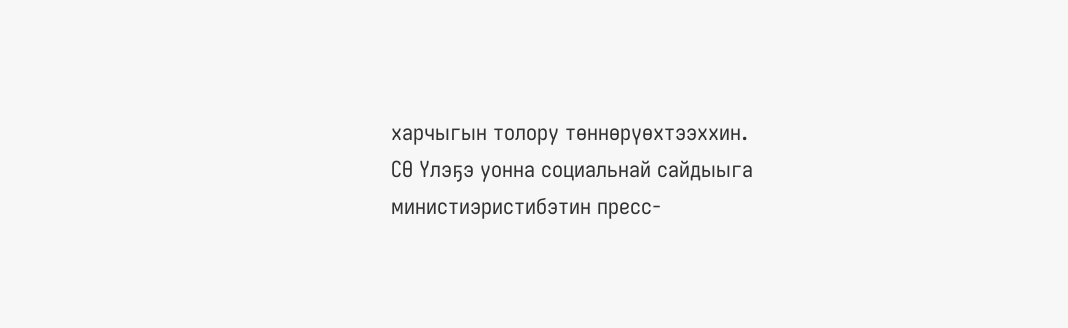харчыгын толору төннөрүөхтээххин.
СӨ Үлэҕэ уонна социальнай сайдыыга министиэристибэтин пресс-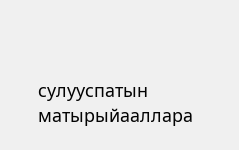сулууспатын матырыйааллара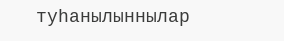туһанылыннылар